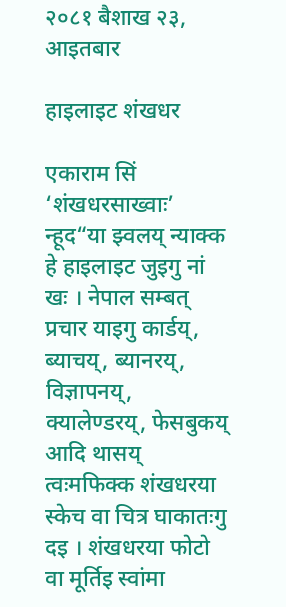२०८१ बैशाख २३, आइतबार

हाइलाइट शंखधर

एकाराम सिं
‘शंखधरसाख्वाः’ न्हूद“या झ्वलय् न्याक्क हे हाइलाइट जुइगु नां खः । नेपाल सम्बत् प्रचार याइगु कार्डय्, ब्याचय्, ब्यानरय्, विज्ञापनय्, क्यालेण्डरय्, फेसबुकय् आदि थासय् त्वःमफिक्क शंखधरया स्केच वा चित्र घाकातःगु दइ । शंखधरया फोटो वा मूर्तिइ स्वांमा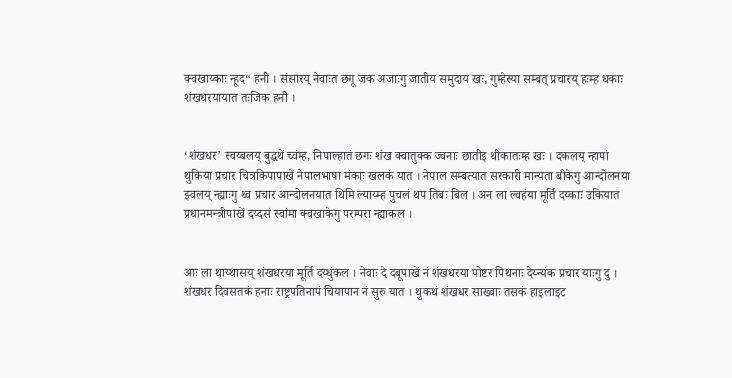क्वखाय्काः न्हूद“ हनी । संसारय् नेवाःत छगू जक अजाःगु जातीय समुदाय खः, गुम्हेस्या सम्बत् प्रचारय् हःम्ह धकाः शंखधरयायात तःजिक हनी ।


‘शंखधर’ स्वय्बलय् बुद्धथें च्वंम्ह, निपाल्हातं छगः शंख क्वातुक्क ज्वनाः छातीइ थीकातःम्ह खः । दकलय् न्हापां थुकिया प्रचार चित्रकिपापाखें नेपालभाषा मंकाः खलकं यात । नेपाल सम्बत्यात सरकारी मान्यता बीकेगु आन्दोलनया झ्वलय् न्ह्याःगु थ्व प्रचार आन्दोलनयात थिमि ल्याय्म्ह पुचलं थप तिबः बिल । अन ला ल्वहंया मूर्ति दय्काः उकियात प्रधानमन्त्रीपाखें दय्दसं स्वांमा क्वखाकेगु परम्परा न्ह्याकल ।


आः ला थाय्थासय् शंखधरया मूर्ति दय्धुंकल । नेवाः दे दबूपाखें नं शंखधरया पोष्टर पिथनाः देय्न्यंक प्रचार याःगु दु । शंखधर दिवसतकं हनाः राष्ट्रपतिनापं चियापान नं सुरु यात । थुकथं शंखधर साख्वाः तसकं हाइलाइट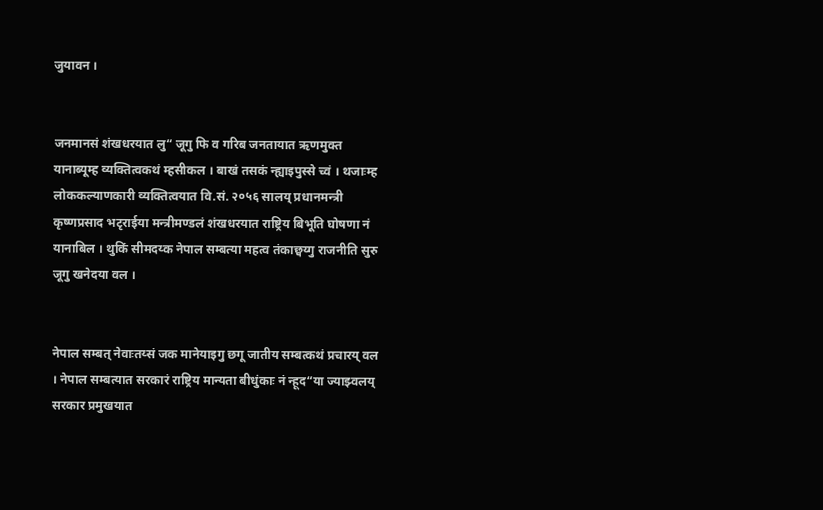जुयावन ।


जनमानसं शंखधरयात लु“ जूगु फि व गरिब जनतायात ऋणमुक्त यानाब्यूम्ह व्यक्तित्वकथं म्हसीकल । बाखं तसकं न्ह्याइपुस्से च्वं । थजाःम्ह लोककल्याणकारी व्यक्तित्वयात वि.सं. २०५६ सालय् प्रधानमन्त्री कृष्णप्रसाद भटृराईया मन्त्रीमण्डलं शंखधरयात राष्ट्रिय बिभूति घोषणा नं यानाबिल । थुकिं सीमदय्क नेपाल सम्बत्या महत्व तंकाछ्वय्गु राजनीति सुरु जूगु खनेदया वल ।


नेपाल सम्बत् नेवाःतय्सं जक मानेयाइगु छगू जातीय सम्बत्कथं प्रचारय् वल । नेपाल सम्बत्यात सरकारं राष्ट्रिय मान्यता बीधुंकाः नं न्हूद“या ज्याझ्वलय् सरकार प्रमुखयात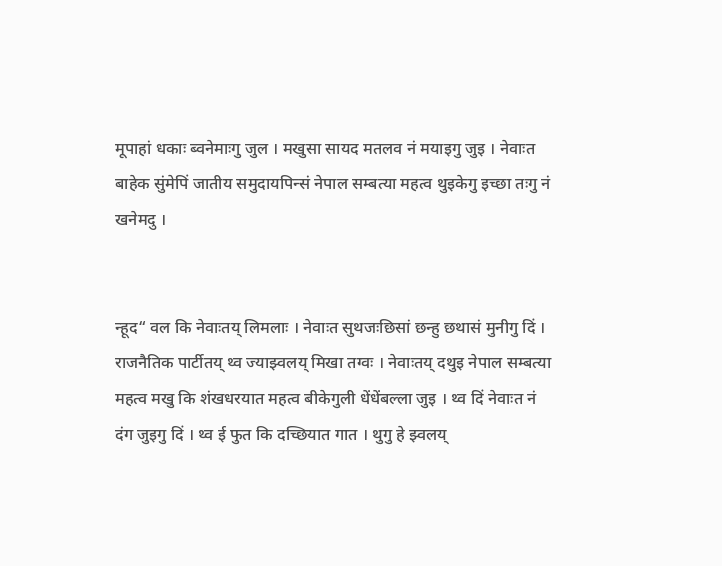मूपाहां धकाः ब्वनेमाःगु जुल । मखुसा सायद मतलव नं मयाइगु जुइ । नेवाःत बाहेक सुंमेपिं जातीय समुदायपिन्सं नेपाल सम्बत्या महत्व थुइकेगु इच्छा तःगु नं खनेमदु ।


न्हूद“ वल कि नेवाःतय् लिमलाः । नेवाःत सुथजःछिसां छन्हु छथासं मुनीगु दिं । राजनैतिक पार्टीतय् थ्व ज्याझ्वलय् मिखा तग्वः । नेवाःतय् दथुइ नेपाल सम्बत्या महत्व मखु कि शंखधरयात महत्व बीकेगुली धेंधेंबल्ला जुइ । थ्व दिं नेवाःत नं दंग जुइगु दिं । थ्व ई फुत कि दच्छियात गात । थुगु हे झ्वलय्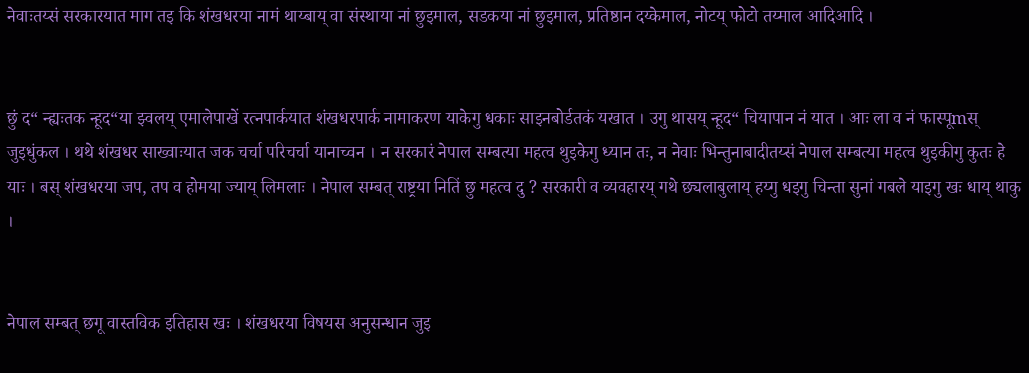नेवाःतय्सं सरकारयात माग तइ कि शंखधरया नामं थाय्बाय् वा संस्थाया नां छुइमाल, सडकया नां छुइमाल, प्रतिष्ठान दय्केमाल, नोटय् फोटो तय्माल आदिआदि ।


छुं द“ न्ह्यःतक न्हूद“या झ्वलय् एमालेपाखें रत्नपार्कयात शंखधरपार्क नामाकरण याकेगु धकाः साइनबोर्डतकं यखात । उगु थासय् न्हूद“ चियापान नं यात । आः ला व नं फास्पूmस् जुइधुंकल । थथे शंखधर साख्वाःयात जक चर्चा परिचर्चा यानाच्वन । न सरकारं नेपाल सम्बत्या महत्व थुइकेगु ध्यान तः, न नेवाः भिन्तुनाबादीतय्सं नेपाल सम्बत्या महत्व थुइकीगु कुतः हे याः । बस् शंखधरया जप, तप व होमया ज्याय् लिमलाः । नेपाल सम्बत् राष्ट्रया नितिं छु महत्व दु ? सरकारी व व्यवहारय् गथे छ्यलाबुलाय् हय्गु धइगु चिन्ता सुनां गबले याइगु खः धाय् थाकु ।


नेपाल सम्बत् छगू वास्तविक इतिहास खः । शंखधरया विषयस अनुसन्धान जुइ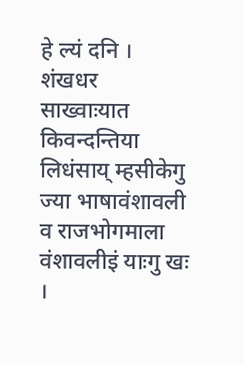हे ल्यं दनि । शंखधर साख्वाःयात किवन्दन्तिया लिधंसाय् म्हसीकेगु ज्या भाषावंशावली व राजभोगमाला वंशावलीइं याःगु खः ।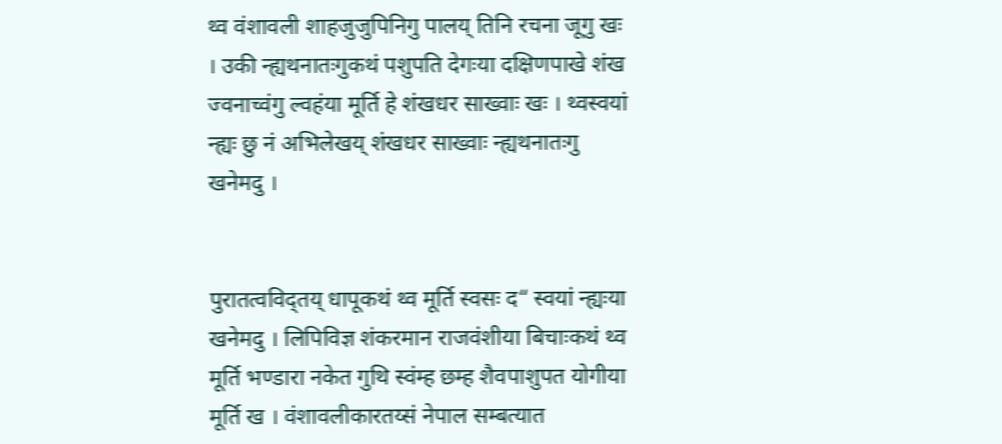थ्व वंशावली शाहजुजुपिनिगु पालय् तिनि रचना जूगु खः । उकी न्ह्यथनातःगुकथं पशुपति देगःया दक्षिणपाखे शंख ज्वनाच्वंगु ल्वहंया मूर्ति हे शंखधर साख्वाः खः । थ्वस्वयां न्ह्यः छु नं अभिलेखय् शंखधर साख्वाः न्ह्यथनातःगु खनेमदु ।


पुरातत्वविद्तय् धापूकथं थ्व मूर्ति स्वसः द“ स्वयां न्ह्यःया खनेमदु । लिपिविज्ञ शंकरमान राजवंशीया बिचाःकथं थ्व मूर्ति भण्डारा नकेत गुथि स्वंम्ह छम्ह शैवपाशुपत योगीया मूर्ति ख । वंशावलीकारतय्सं नेपाल सम्बत्यात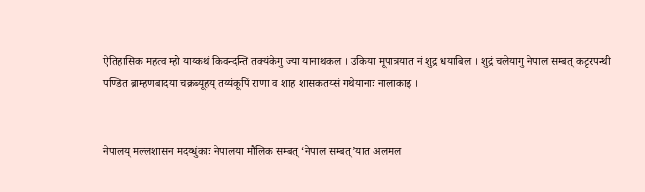ऐतिहासिक महत्व म्हो याय्कथं किवन्दन्ति तक्यंकेगु ज्या यानाथकल । उकिया मूपात्रयात नं शुद्र धयाबिल । शुद्रं चलेयागु नेपाल सम्बत् कटृरपन्थी
पण्डित ब्राम्हणबादया चक्रब्यूहय् तय्यंकूपिं राणा व शाह शासकतय्सं गथेयानाः नालाकाइ ।


नेपालय् मल्लशासन मदय्धुंकाः नेपालया मौलिक सम्बत् ‘नेपाल सम्बत्’यात अलमल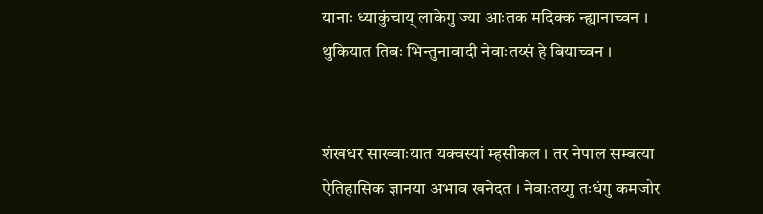यानाः ध्याकुंचाय् लाकेगु ज्या आःतक मदिक्क न्ह्यानाच्वन । थुकियात तिबः भिन्तुनावादी नेवाःतय्सं हे बियाच्वन ।


शंखधर साख्वाःयात यक्वस्यां म्हसीकल । तर नेपाल सम्बत्या ऐतिहासिक ज्ञानया अभाव खनेदत । नेवाःतय्गु तःधंगु कमजोर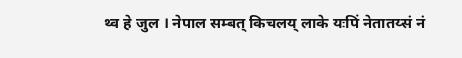थ्व हे जुल । नेपाल सम्बत् किचलय् लाके यःपिं नेतातय्सं नं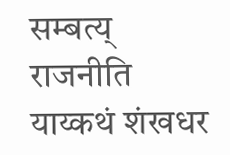सम्बत्य् राजनीति याय्कथं शंखधर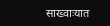साख्वाःयात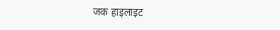जक हाइलाइट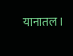यानातल ।